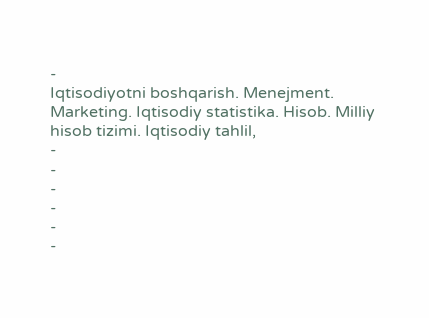-
Iqtisodiyotni boshqarish. Menejment. Marketing. Iqtisodiy statistika. Hisob. Milliy hisob tizimi. Iqtisodiy tahlil,
-
-
-
-
-
-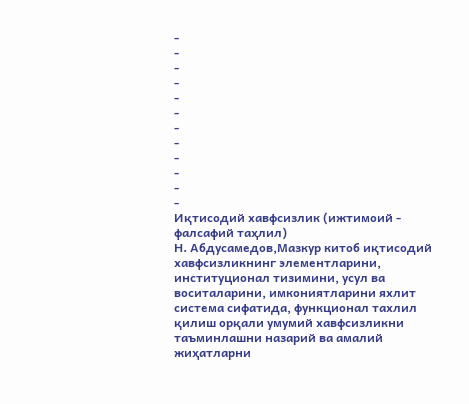-
-
-
-
-
-
-
-
-
-
-
-
Иқтисодий хавфсизлик (ижтимоий - фалсафий таҳлил)
Н. Абдусамедов,Мазкур китоб иқтисодий хавфсизликнинг элементларини, институционал тизимини, усул ва воситаларини, имкониятларини яхлит система сифатида, функционал тахлил қилиш орқали умумий хавфсизликни таъминлашни назарий ва амалий жиҳатларни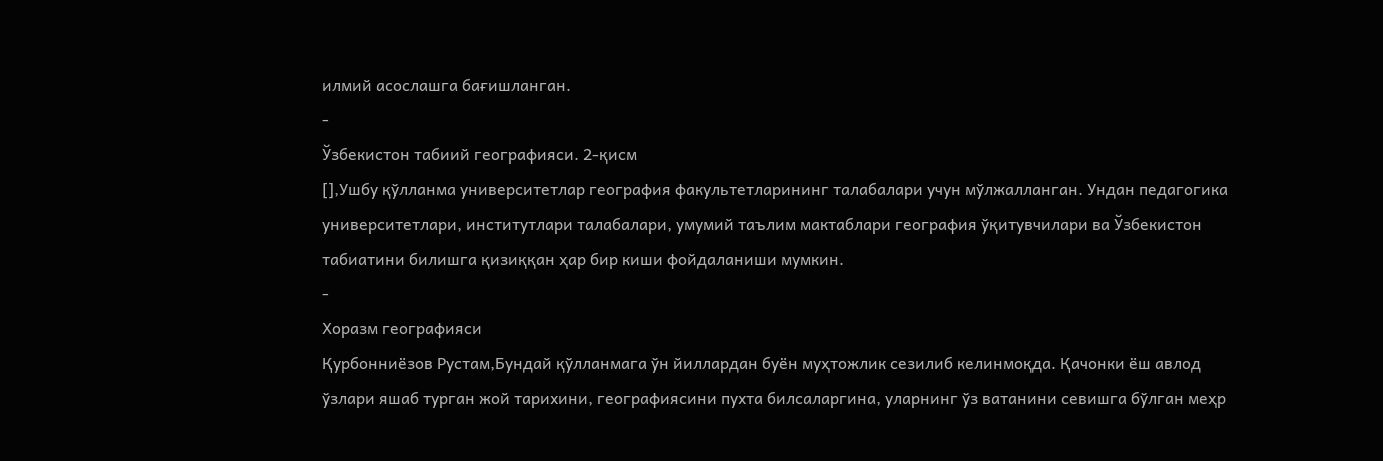илмий асослашга бағишланган.
-
Ўзбекистон табиий географияси. 2-қисм
[],Ушбу қўлланма университетлар география факультетларининг талабалари учун мўлжалланган. Ундан педагогика университетлари, институтлари талабалари, умумий таълим мактаблари география ўқитувчилари ва Ўзбекистон табиатини билишга қизиққан ҳар бир киши фойдаланиши мумкин.
-
Хоразм географияси
Қурбонниёзов Рустам,Бундай қўлланмага ўн йиллардан буён муҳтожлик сезилиб келинмоқда. Қачонки ёш авлод ўзлари яшаб турган жой тарихини, географиясини пухта билсаларгина, уларнинг ўз ватанини севишга бўлган меҳр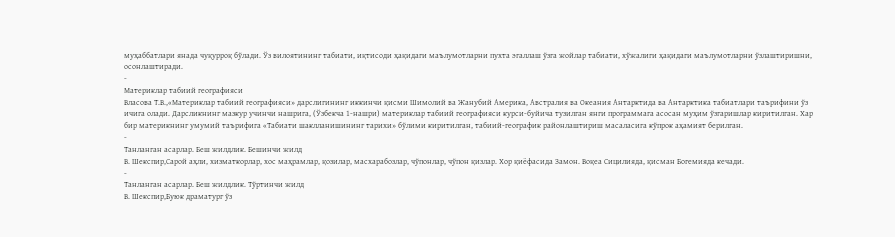муҳаббатлари янада чуқурроқ бўлади. Ўз вилоятининг табиати, иқтисоди ҳақидаги маълумотларни пухта эгаллаш ўзга жойлар табиати, хўжалиги ҳақидаги маълумотларни ўзлаштиришни, осонлаштиради.
-
Материклар табиий географияси
Власова Т.В.,«Материклар табиий географияси» дарслигининг иккинчи қисми Шимолий ва Жанубий Америка, Австралия ва Океания Антарктида ва Антарктика табиатлари таърифини ўз ичига олади. Дарсликнинг мазкур учинчи нашрига, (Ўзбекча 1-нашри) материклар табиий географияси курси-буйича тузилган янги программага асосан муҳим ўзгаришлар киритилган. Хар бир материкнинг умумий таърифига «Табиати шаклланишининг тарихи» бўлими киритилган, табиий-географик районлаштириш масаласига кўпрок аҳамият берилган.
-
Танланган асарлар. Беш жилдлик. Бешинчи жилд
В. Шекспир,Сарой аҳли, хизматкорлар, хос маҳрамлар, қозилар, масхарабозлар, чўпонлар, чўпон қизлар. Хор қиёфасида Замон. Воқеа Сицилияда, қисман Богемияда кечади.
-
Танланган асарлар. Беш жилдлик. Тўртинчи жилд
В. Шекспир,Буюк драматург ўз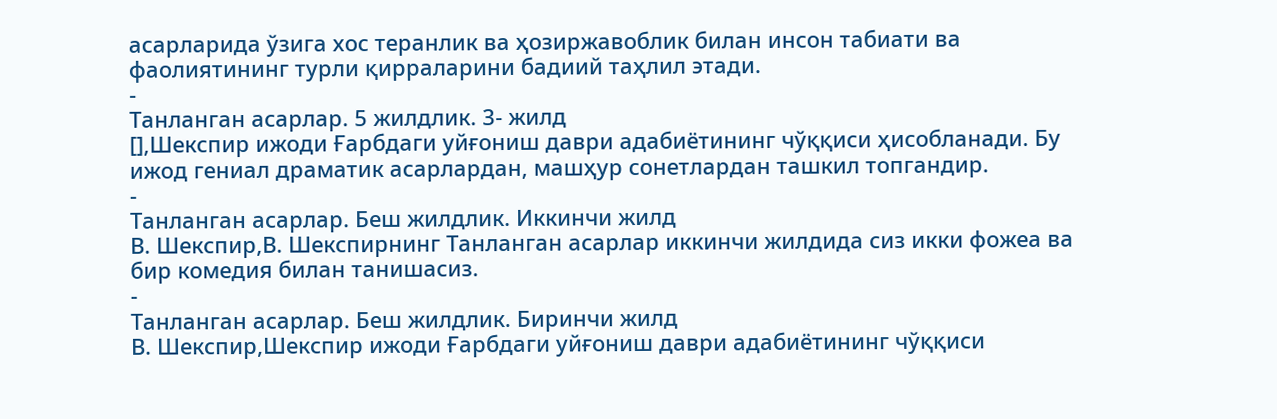асарларида ўзига хос теранлик ва ҳозиржавоблик билан инсон табиати ва фаолиятининг турли қирраларини бадиий таҳлил этади.
-
Танланган асарлар. 5 жилдлик. 3- жилд
[],Шекспир ижоди Ғарбдаги уйғониш даври адабиётининг чўққиси ҳисобланади. Бу ижод гениал драматик асарлардан, машҳур сонетлардан ташкил топгандир.
-
Танланган асарлар. Беш жилдлик. Иккинчи жилд
В. Шекспир,В. Шекспирнинг Танланган асарлар иккинчи жилдида сиз икки фожеа ва бир комедия билан танишасиз.
-
Танланган асарлар. Беш жилдлик. Биринчи жилд
В. Шекспир,Шекспир ижоди Ғарбдаги уйғониш даври адабиётининг чўққиси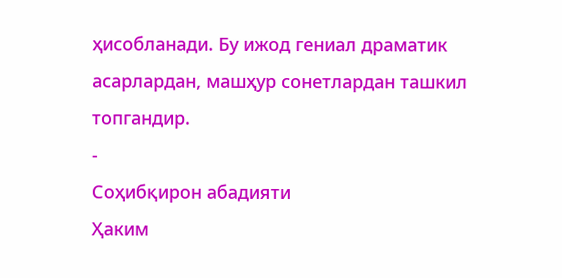ҳисобланади. Бу ижод гениал драматик асарлардан, машҳур сонетлардан ташкил топгандир.
-
Соҳибқирон абадияти
Ҳаким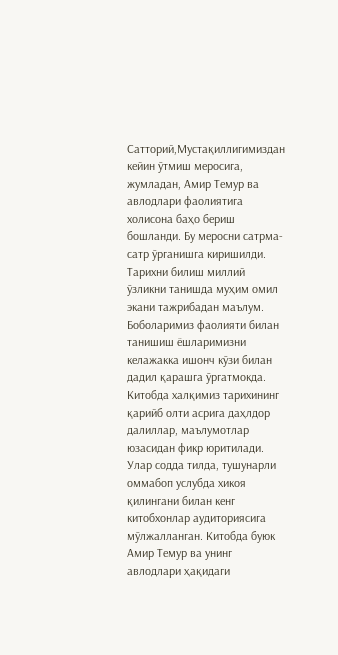Сатторий,Мустақиллигимиздан кейин ўтмиш меросига, жумладан, Амир Темур ва авлодлари фаолиятига холисона баҳо бериш бошланди. Бу меросни сатрма-сатр ўрганишга киришилди. Тарихни билиш миллий ўзликни танишда муҳим омил экани тажрибадан маълум. Боболаримиз фаолияти билан танишиш ёшларимизни келажакка ишонч кўзи билан дадил қарашга ўргатмокда. Китобда халқимиз тарихининг қарийб олти асрига даҳлдор далиллар, маълумотлар юзасидан фикр юритилади. Улар содда тилда, тушунарли оммабоп услубда хикоя қилингани билан кенг китобхонлар аудиториясига мўлжалланган. Китобда буюк Амир Темур ва унинг авлодлари ҳақидаги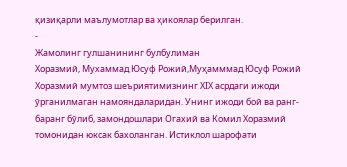қизиқарли маълумотлар ва ҳикоялар берилган.
-
Жамолинг гулшанининг булбулиман
Хоразмий, Мухаммад Юсуф Рожий,Муҳамммад Юсуф Рожий Хоразмий мумтоз шеъриятимизнинг ХIX асрдаги ижоди ўрганилмаган намояндаларидан. Унинг ижоди бой ва ранг-баранг бўлиб, замондошлари Огахий ва Комил Хоразмий томонидан юксак бахоланган. Истиклол шарофати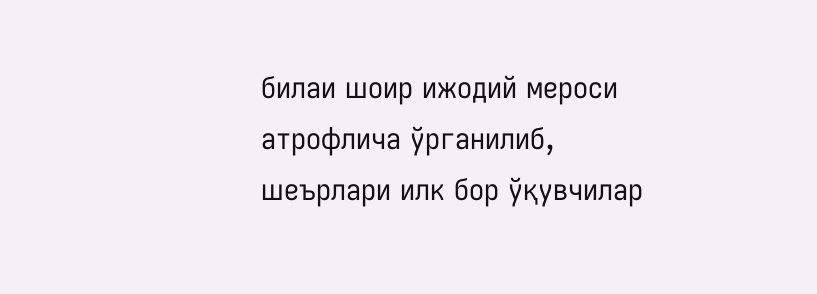билаи шоир ижодий мероси атрофлича ўрганилиб, шеърлари илк бор ўқувчилар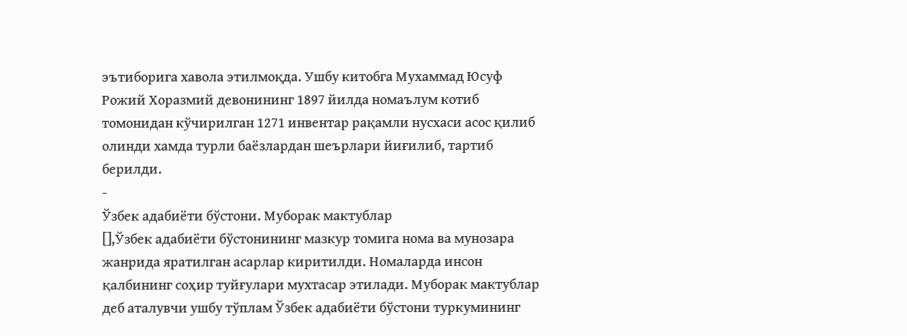эътиборига хавола этилмоқда. Ушбу китобга Мухаммад Юсуф Рожий Хоразмий девонининг 1897 йилда номаълум котиб томонидан кўчирилган 1271 инвентар рақамли нусхаси асос қилиб олинди хамда турли баёзлардан шеърлари йиғилиб, тартиб берилди.
-
Ўзбек адабиёти бўстони. Муборак мактублар
[],Ўзбек адабиёти бўстонининг мазкур томига нома ва мунозара жанрида яратилган асарлар киритилди. Номаларда инсон қалбининг соҳир туйғулари мухтасар этилади. Муборак мактублар деб аталувчи ушбу тўплам Ўзбек адабиёти бўстони туркумининг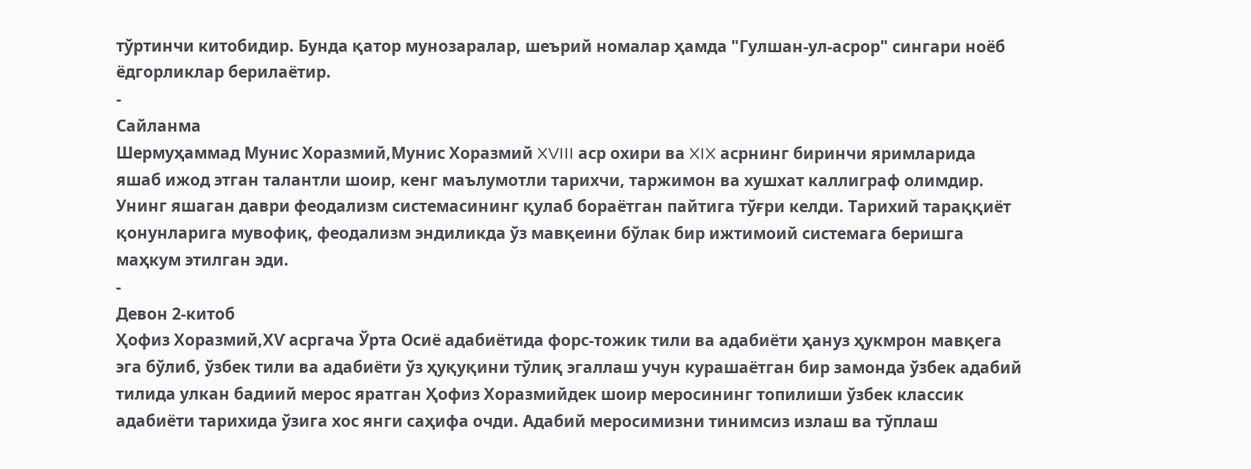тўртинчи китобидир. Бунда қатор мунозаралар, шеърий номалар ҳамда "Гулшан-ул-асрор" сингари ноёб ёдгорликлар берилаётир.
-
Сайланма
Шермуҳаммад Мунис Хоразмий,Мунис Хоразмий XVIII аср охири ва XIX асрнинг биринчи яримларида яшаб ижод этган талантли шоир, кенг маълумотли тарихчи, таржимон ва хушхат каллиграф олимдир. Унинг яшаган даври феодализм системасининг қулаб бораётган пайтига тўғри келди. Тарихий тараққиёт қонунларига мувофиқ, феодализм эндиликда ўз мавқеини бўлак бир ижтимоий системага беришга маҳкум этилган эди.
-
Девон 2-китоб
Ҳофиз Хоразмий,ХѴ асргача Ўрта Осиё адабиётида форс-тожик тили ва адабиёти ҳануз ҳукмрон мавқега эга бўлиб, ўзбек тили ва адабиёти ўз ҳуқуқини тўлиқ эгаллаш учун курашаётган бир замонда ўзбек адабий тилида улкан бадиий мерос яратган Ҳофиз Хоразмийдек шоир меросининг топилиши ўзбек классик адабиёти тарихида ўзига хос янги саҳифа очди. Адабий меросимизни тинимсиз излаш ва тўплаш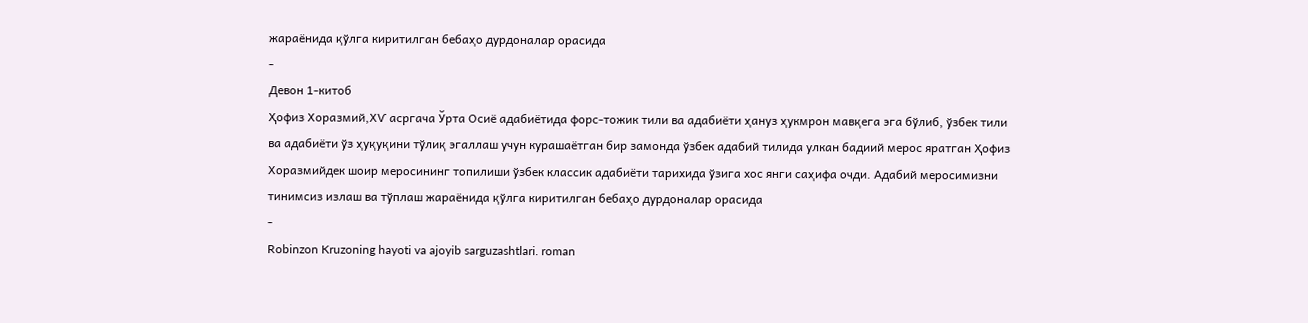жараёнида қўлга киритилган бебаҳо дурдоналар орасида
-
Девон 1-китоб
Ҳофиз Хоразмий,ХѴ асргача Ўрта Осиё адабиётида форс-тожик тили ва адабиёти ҳануз ҳукмрон мавқега эга бўлиб, ўзбек тили ва адабиёти ўз ҳуқуқини тўлиқ эгаллаш учун курашаётган бир замонда ўзбек адабий тилида улкан бадиий мерос яратган Ҳофиз Хоразмийдек шоир меросининг топилиши ўзбек классик адабиёти тарихида ўзига хос янги саҳифа очди. Адабий меросимизни тинимсиз излаш ва тўплаш жараёнида қўлга киритилган бебаҳо дурдоналар орасида
-
Robinzon Kruzoning hayoti va ajoyib sarguzashtlari. roman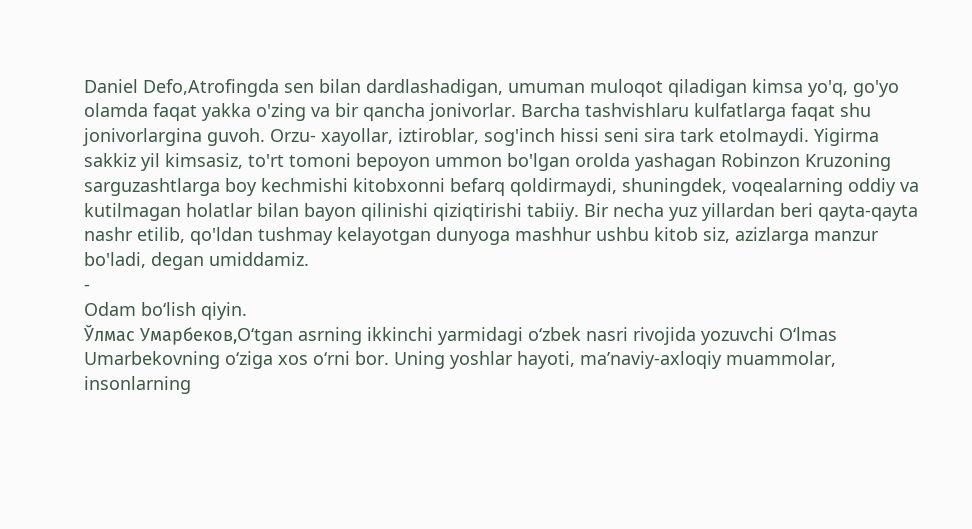Daniel Defo,Atrofingda sen bilan dardlashadigan, umuman muloqot qiladigan kimsa yo'q, go'yo olamda faqat yakka o'zing va bir qancha jonivorlar. Barcha tashvishlaru kulfatlarga faqat shu jonivorlargina guvoh. Orzu- xayollar, iztiroblar, sog'inch hissi seni sira tark etolmaydi. Yigirma sakkiz yil kimsasiz, to'rt tomoni bepoyon ummon bo'lgan orolda yashagan Robinzon Kruzoning sarguzashtlarga boy kechmishi kitobxonni befarq qoldirmaydi, shuningdek, voqealarning oddiy va kutilmagan holatlar bilan bayon qilinishi qiziqtirishi tabiiy. Bir necha yuz yillardan beri qayta-qayta nashr etilib, qo'ldan tushmay kelayotgan dunyoga mashhur ushbu kitob siz, azizlarga manzur bo'ladi, degan umiddamiz.
-
Odam bo‘lish qiyin.
Ўлмас Умарбеков,O‘tgan asrning ikkinchi yarmidagi o‘zbek nasri rivojida yozuvchi O‘lmas Umarbekovning o‘ziga xos o‘rni bor. Uning yoshlar hayoti, ma’naviy-axloqiy muammolar, insonlarning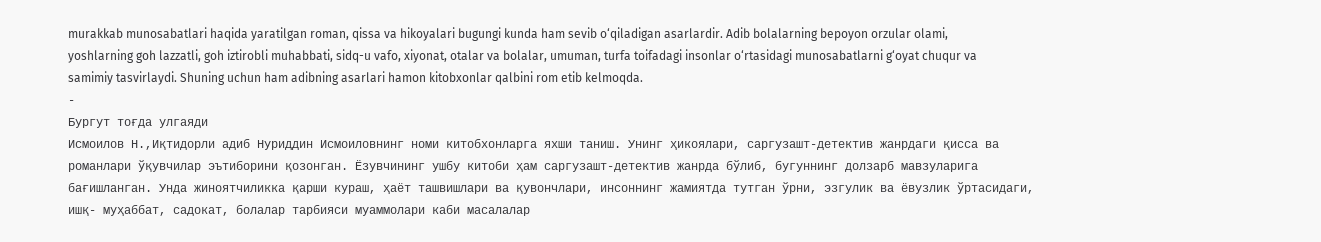murakkab munosabatlari haqida yaratilgan roman, qissa va hikoyalari bugungi kunda ham sevib o‘qiladigan asarlardir. Adib bolalarning bepoyon orzular olami, yoshlarning goh lazzatli, goh iztirobli muhabbati, sidq-u vafo, xiyonat, otalar va bolalar, umuman, turfa toifadagi insonlar o‘rtasidagi munosabatlarni g‘oyat chuqur va samimiy tasvirlaydi. Shuning uchun ham adibning asarlari hamon kitobxonlar qalbini rom etib kelmoqda.
-
Бургут тоғда улгаяди
Исмоилов Н.,Иқтидорли адиб Нуриддин Исмоиловнинг номи китобхонларга яхши таниш. Унинг ҳикоялари, саргузашт-детектив жанрдаги қисса ва романлари ўқувчилар эътиборини қозонган. Ёзувчининг ушбу китоби ҳам саргузашт-детектив жанрда бўлиб, бугуннинг долзарб мавзуларига бағишланган. Унда жиноятчиликка қарши кураш, ҳаёт ташвишлари ва қувончлари, инсоннинг жамиятда тутган ўрни, эзгулик ва ёвузлик ўртасидаги, ишқ- муҳаббат, садокат, болалар тарбияси муаммолари каби масалалар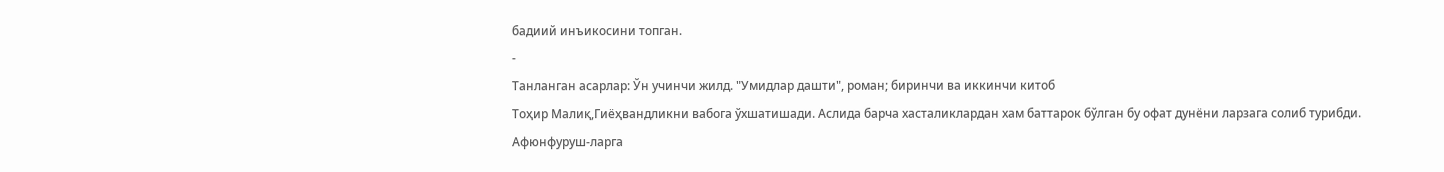бадиий инъикосини топган.
-
Танланган асарлар: Ўн учинчи жилд. "Умидлар дашти", роман; биринчи ва иккинчи китоб
Тоҳир Малиқ,Гиёҳвандликни вабога ўхшатишади. Аслида барча хасталиклардан хам баттарок бўлган бу офат дунёни ларзага солиб турибди. Афюнфуруш-ларга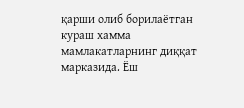қарши олиб борилаётган кураш хамма мамлакатларнинг диққат марказида. Ёш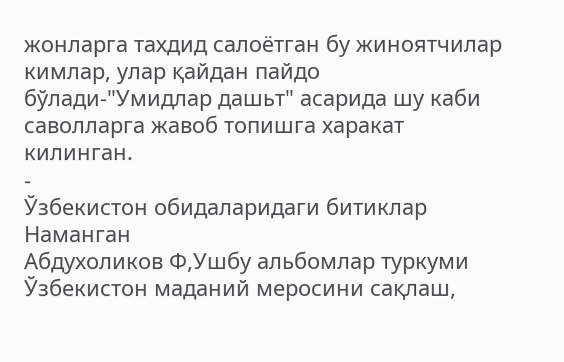жонларга тахдид салоётган бу жиноятчилар кимлар, улар қайдан пайдо бўлади-"Умидлар дашьт" асарида шу каби саволларга жавоб топишга харакат килинган.
-
Ўзбекистон обидаларидаги битиклар Наманган
Абдухоликов Ф,Ушбу альбомлар туркуми Ўзбекистон маданий меросини сақлаш,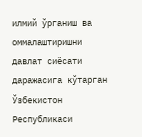илмий ўрганиш ва оммалаштиришни давлат сиёсати даражасига кўтарган Ўзбекистон Республикаси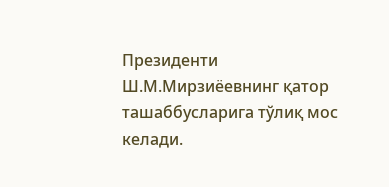Президенти Ш.М.Мирзиёевнинг қатор ташаббусларига тўлиқ мос келади.